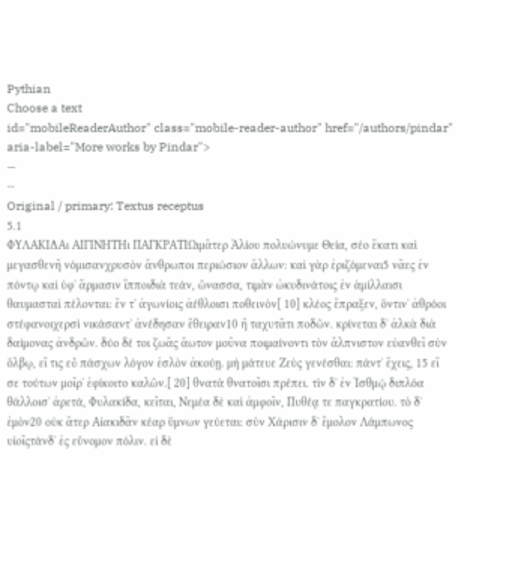Pythian
Choose a text
id="mobileReaderAuthor" class="mobile-reader-author" href="/authors/pindar" aria-label="More works by Pindar">
—
⋯
Original / primary: Textus receptus
5.1
ΦΥΛΑΚΙΔΑι ΑΙΓΙΝΗΤΗι ΠΑΓΚΡΑΤΙΩιμᾶτερ Ἁλίου πολυώνυμε Θεία, σέο ἕκατι καὶ μεγασθενῆ νόμισανχρυσὸν ἄνθρωποι περιώσιον ἄλλων: καὶ γὰρ ἐριζόμεναι5 νᾶες ἐν πόντῳ καὶ ὑφ᾽ ἅρμασιν ἵπποιδιὰ τεάν, ὤνασσα, τιμὰν ὠκυδινάτοις ἐν ἁμίλλαισι θαυμασταὶ πέλονται: ἔν τ᾽ ἀγωνίοις ἀέθλοισι ποθεινὸν[ 10] κλέος ἔπραξεν, ὅντιν᾽ ἀθρόοι στέφανοιχερσὶ νικάσαντ᾽ ἀνέδησαν ἔθειραν10 ἢ ταχυτᾶτι ποδῶν. κρίνεται δ᾽ ἀλκὰ διὰ δαίμονας ἀνδρῶν. δύο δέ τοι ζωᾶς ἄωτον μοῦνα ποιμαίνοντι τὸν ἄλπνιστον εὐανθεῖ σὺν ὄλβῳ, εἴ τις εὖ πάσχων λόγον ἐσλὸν ἀκούῃ. μὴ μάτευε Ζεὺς γενέσθαι: πάντ᾽ ἔχεις, 15 εἴ σε τούτων μοῖρ᾽ ἐφίκοιτο καλῶν.[ 20] θνατὰ θνατοῖσι πρέπει. τὶν δ᾽ ἐν Ἰσθμῷ διπλόα θάλλοισ᾽ ἀρετά, Φυλακίδα, κεῖται, Νεμέα δὲ καὶ ἀμφοῖν, Πυθέᾳ τε παγκρατίου. τὸ δ᾽ ἐμὸν20 οὐκ ἄτερ Αἰακιδᾶν κέαρ ὕμνων γεύεται: σὺν Χάρισιν δ᾽ ἔμολον Λάμπωνος υἱοῖςτάνδ᾽ ἐς εὔνομον πόλιν. εἰ δὲ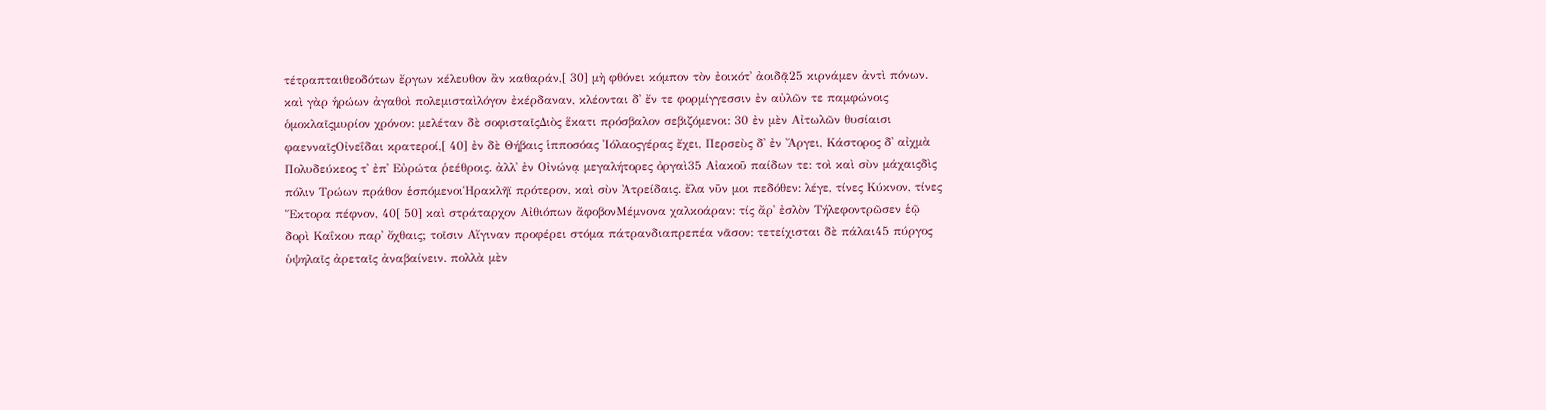τέτραπταιθεοδότων ἔργων κέλευθον ἂν καθαράν,[ 30] μὴ φθόνει κόμπον τὸν ἐοικότ᾽ ἀοιδᾷ25 κιρνάμεν ἀντὶ πόνων. καὶ γὰρ ἡρώων ἀγαθοὶ πολεμισταὶλόγον ἐκέρδαναν, κλέονται δ᾽ ἔν τε φορμίγγεσσιν ἐν αὐλῶν τε παμφώνοις ὁμοκλαῖςμυρίον χρόνον: μελέταν δὲ σοφισταῖςΔιὸς ἕκατι πρόσβαλον σεβιζόμενοι: 30 ἐν μὲν Αἰτωλῶν θυσίαισι φαενναῖςΟἰνεΐδαι κρατεροί,[ 40] ἐν δὲ Θήβαις ἱπποσόας Ἰόλαοςγέρας ἔχει, Περσεὺς δ᾽ ἐν Ἄργει, Κάστορος δ᾽ αἰχμὰ Πολυδεύκεος τ᾽ ἐπ᾽ Εὐρώτα ῥεέθροις. ἀλλ᾽ ἐν Οἰνώνᾳ μεγαλήτορες ὀργαὶ35 Αἰακοῦ παίδων τε: τοὶ καὶ σὺν μάχαιςδὶς πόλιν Τρώων πράθον ἑσπόμενοιἩρακλῆϊ πρότερον, καὶ σὺν Ἀτρείδαις. ἔλα νῦν μοι πεδόθεν: λέγε, τίνες Κύκνον, τίνες Ἕκτορα πέφνον, 40[ 50] καὶ στράταρχον Αἰθιόπων ἄφοβονΜέμνονα χαλκοάραν: τίς ἄρ᾽ ἐσλὸν Τήλεφοντρῶσεν ἑῷ δορὶ Καΐκου παρ᾽ ὄχθαις; τοῖσιν Αἴγιναν προφέρει στόμα πάτρανδιαπρεπέα νᾶσον: τετείχισται δὲ πάλαι45 πύργος ὑψηλαῖς ἀρεταῖς ἀναβαίνειν. πολλὰ μὲν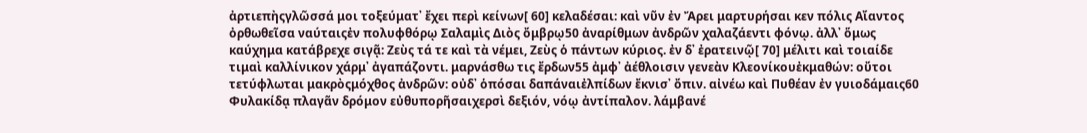ἀρτιεπὴςγλῶσσά μοι τοξεύματ᾽ ἔχει περὶ κείνων[ 60] κελαδέσαι: καὶ νῦν ἐν Ἄρει μαρτυρήσαι κεν πόλις Αἴαντος ὀρθωθεῖσα ναύταιςἐν πολυφθόρῳ Σαλαμὶς Διὸς ὄμβρῳ50 ἀναρίθμων ἀνδρῶν χαλαζάεντι φόνῳ. ἀλλ᾽ ὅμως καύχημα κατάβρεχε σιγᾷ: Ζεὺς τά τε καὶ τὰ νέμει, Ζεὺς ὁ πάντων κύριος. ἐν δ᾽ ἐρατεινῷ[ 70] μέλιτι καὶ τοιαίδε τιμαὶ καλλίνικον χάρμ᾽ ἀγαπάζοντι. μαρνάσθω τις ἔρδων55 ἀμφ᾽ ἀέθλοισιν γενεὰν Κλεονίκουἐκμαθών: οὔτοι τετύφλωται μακρὸςμόχθος ἀνδρῶν: οὐδ᾽ ὁπόσαι δαπάναιἐλπίδων ἔκνισ᾽ ὄπιν. αἰνέω καὶ Πυθέαν ἐν γυιοδάμαις60 Φυλακίδᾳ πλαγᾶν δρόμον εὐθυπορῆσαιχερσὶ δεξιόν, νόῳ ἀντίπαλον. λάμβανέ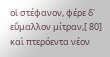οἱ στέφανον, φέρε δ᾽ εὔμαλλον μίτραν,[ 80] καὶ πτερόεντα νέον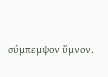σύμπεμψον ὕμνον.